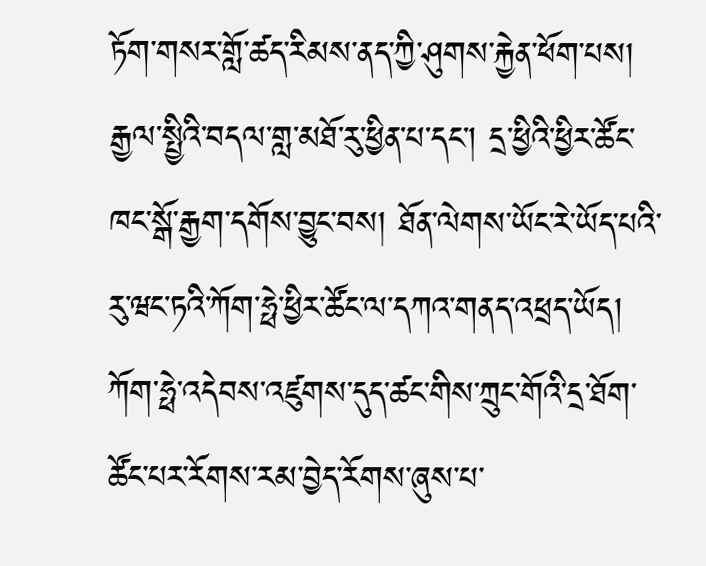ཏོག་གསར་གློ་ཚད་རིམས་ནད་ཀྱི་ཤུགས་རྐྱེན་ཕོག་པས། རྒྱལ་སྤྱིའི་བདལ་གླ་མཐོ་རུ་ཕྱིན་པ་དང་། དྲ་ཕྱིའི་ཕྱིར་ཚོང་ཁང་སྒོ་རྒྱག་དགོས་བྱུང་བས། ཐོན་ལེགས་ཡོང་རེ་ཡོད་པའི་རུ་ཝང་ཏའི་ཀོག་ཧྥེ་ཕྱིར་ཚོང་ལ་དཀའ་གནད་འཕྲད་ཡོད། ཀོག་ཧྥེ་འདེབས་འཛུགས་དུད་ཚང་གིས་ཀྲུང་གོའི་དྲ་ཐོག་ཚོང་པར་རོགས་རམ་བྱེད་རོགས་ཞུས་པ་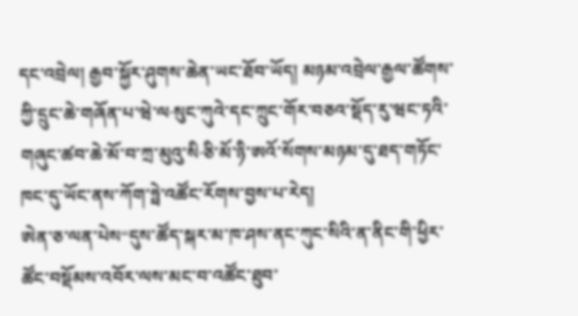དང་འབྲེལ། རྒྱབ་སྐྱོར་ཤུགས་ཆེན་ཡང་ཐོབ་ཡོད། མཉམ་འབྲེལ་རྒྱལ་ཚོགས་ཀྱི་དྲུང་ཆེ་གཞོན་པ་ཝེ་ལ·སུང་ཀུའེ་དང་ཀྲུང་གོར་བཅའ་སྡོད་རུ་ཝང་ཏའི་གཞུང་ཚབ་ཆེ་མོ་བ་ཀྲ་མུའུ་སི·ཅི་མོ་ཉི་ཨའོ་སོགས་མཉམ་དུ་ཐད་གཏོང་ཁང་དུ་ཡོང་ནས་ཀོག་ཧྥེ་འཚོང་རོགས་བྱས་པ་རེད།
ཨེན་ཅ་ལན་པེས“དུས་ཚོད་སྐར་མ་ཁ་ཤས་ནང་ཀུང་སིའི་ན་ནིང་གི་ཕྱིར་ཚོང་བསྡོམས་འབོར་ལས་མང་བ་འཚོང་ཐུབ་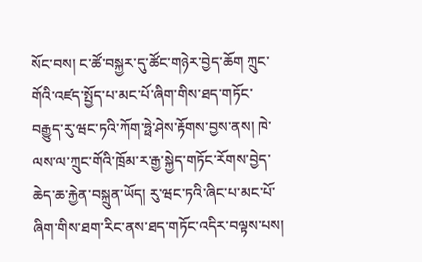སོང་བས། ང་ཚོ་བསྐྱར་དུ་ཚོང་གཉེར་བྱེད་ཆོག ཀྲུང་གོའི་འཛད་སྤྱོད་པ་མང་པོ་ཞིག་གིས་ཐད་གཏོང་བརྒྱུད་རུ་ཝང་ཏའི་ཀོག་ཧྥེ་ཤེས་རྟོགས་བྱས་ནས། ཁེ་ལས་ལ་ཀྲུང་གོའི་ཁྲོམ་ར་རྒྱ་སྐྱེད་གཏོང་རོགས་བྱེད་ཆེད་ཆ་རྐྱེན་བསྐྲུན་ཡོད། རུ་ཝང་ཏའི་ཞིང་པ་མང་པོ་ཞིག་གིས་ཐག་རིང་ནས་ཐད་གཏོང་འདིར་བལྟས་པས།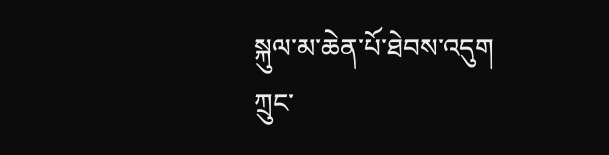སྐུལ་མ་ཆེན་པོ་ཐེབས་འདུག ཀྲུང་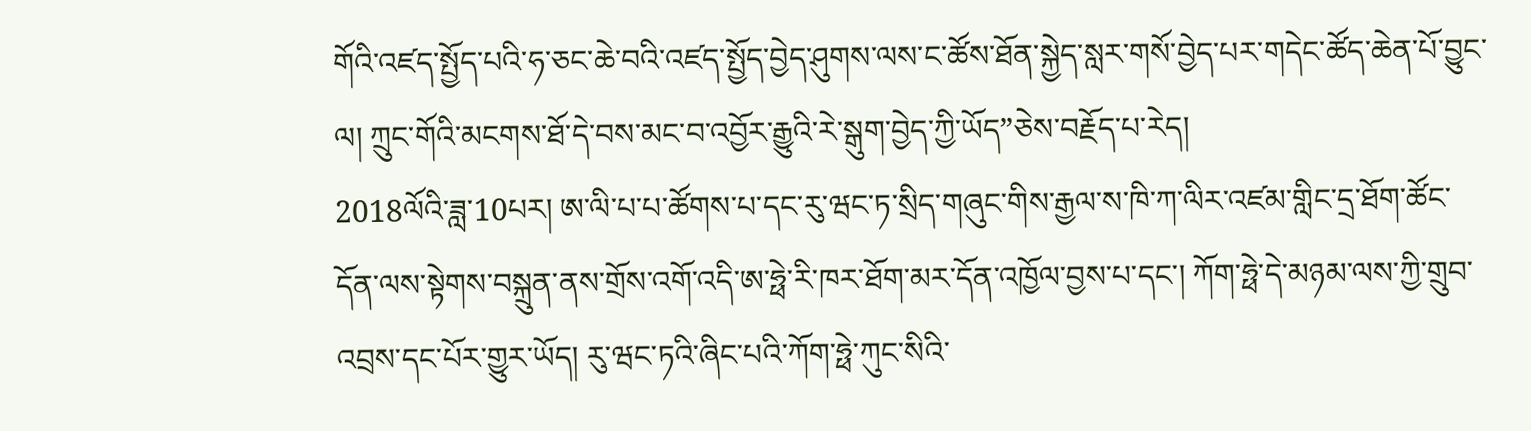གོའི་འཛད་སྤྱོད་པའི་ཧ་ཅང་ཆེ་བའི་འཛད་སྤྱོད་བྱེད་ཤུགས་ལས་ང་ཚོས་ཐོན་སྐྱེད་སླར་གསོ་བྱེད་པར་གདེང་ཚོད་ཆེན་པོ་བྱུང་ལ། ཀྲུང་གོའི་མངགས་ཐོ་དེ་བས་མང་བ་འབྱོར་རྒྱུའི་རེ་སྒུག་བྱེད་ཀྱི་ཡོད”ཅེས་བརྗོད་པ་རེད།
2018ལོའི་ཟླ་10པར། ཨ་ལི་པ་པ་ཚོགས་པ་དང་རུ་ཝང་ཏ་སྲིད་གཞུང་གིས་རྒྱལ་ས་ཁི་ཀ་ལིར་འཛམ་གླིང་དྲ་ཐོག་ཚོང་དོན་ལས་སྟེགས་བསྐྲུན་ནས་གྲོས་འགོ་འདི་ཨ་ཧྥེ་རི་ཁར་ཐོག་མར་དོན་འཁྱོལ་བྱས་པ་དང་། ཀོག་ཧྥེ་དེ་མཉམ་ལས་ཀྱི་གྲུབ་འབྲས་དང་པོར་གྱུར་ཡོད། རུ་ཝང་ཏའི་ཞིང་པའི་ཀོག་ཧྥེ་ཀུང་སིའི་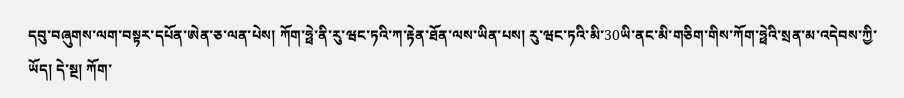དབུ་བཞུགས་ལག་བསྟར་དཔོན་ཨེན་ཅ་ལན་པེས། ཀོག་ཧྥེ་ནི་རུ་ཝང་ཏའི་ཀ་རྟེན་ཐོན་ལས་ཡིན་པས། རུ་ཝང་ཏའི་མི་30ཡི་ནང་མི་གཅིག་གིས་ཀོག་ཧྥེའི་སྲན་མ་འདེབས་ཀྱི་ཡོད། དེ་སྔ། ཀོག་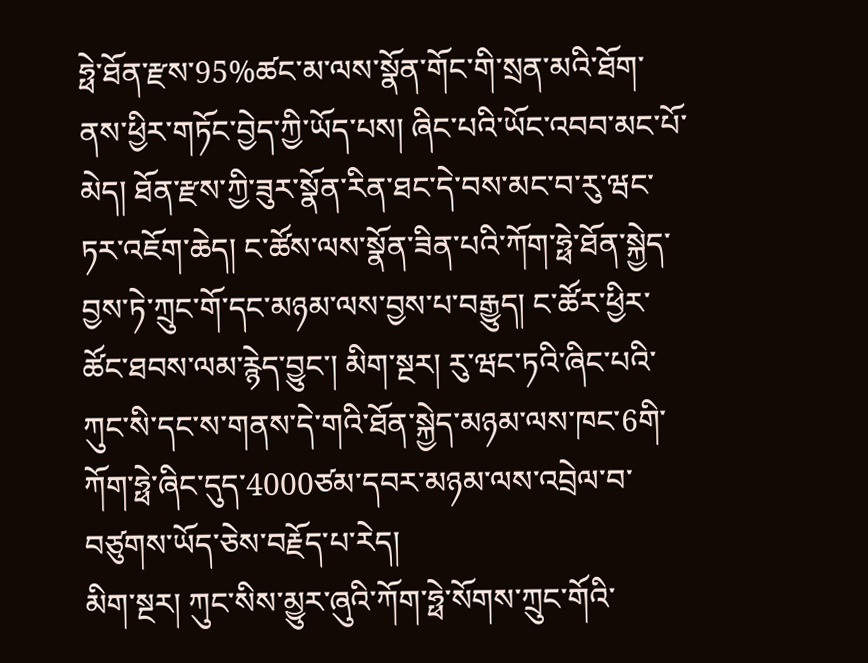ཧྥེ་ཐོན་རྫས་95%ཚང་མ་ལས་སྣོན་གོང་གི་སྲན་མའི་ཐོག་ནས་ཕྱིར་གཏོང་བྱེད་ཀྱི་ཡོད་པས། ཞིང་པའི་ཡོང་འབབ་མང་པོ་མེད། ཐོན་རྫས་ཀྱི་ཟུར་སྣོན་རིན་ཐང་དེ་བས་མང་བ་རུ་ཝང་ཏར་འཇོག་ཆེད། ང་ཚོས་ལས་སྣོན་ཟིན་པའི་ཀོག་ཧྥེ་ཐོན་སྐྱེད་བྱས་ཏེ་ཀྲུང་གོ་དང་མཉམ་ལས་བྱས་པ་བརྒྱུད། ང་ཚོར་ཕྱིར་ཚོང་ཐབས་ལམ་རྙེད་བྱུང་། མིག་སྔར། རུ་ཝང་ཏའི་ཞིང་པའི་ཀུང་སི་དང་ས་གནས་དེ་གའི་ཐོན་སྐྱེད་མཉམ་ལས་ཁང་6གི་ཀོག་ཧྥེ་ཞིང་དུད་4000ཙམ་དབར་མཉམ་ལས་འབྲེལ་བ་བཙུགས་ཡོད་ཅེས་བརྗོད་པ་རེད།
མིག་སྔར། ཀུང་སིས་མྱུར་ཞུའི་ཀོག་ཧྥེ་སོགས་ཀྲུང་གོའི་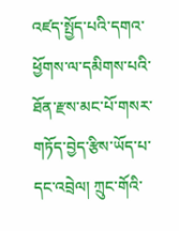འཛད་སྤྱོད་པའི་དགའ་ཕྱོགས་ལ་དམིགས་པའི་ཐོན་རྫས་མང་པོ་གསར་གཏོད་བྱེད་རྩིས་ཡོད་པ་དང་འབྲེལ། ཀྲུང་གོའི་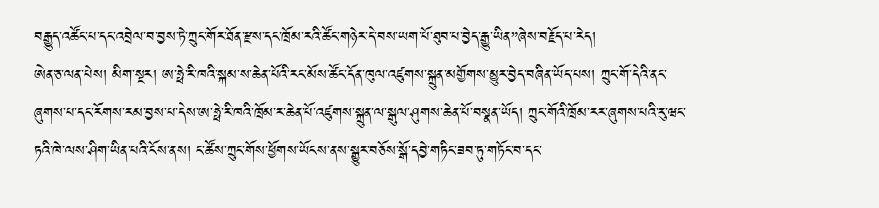བརྒྱུད་འཚོང་པ་དང་འབྲེལ་བ་བྱས་ཏེ་ཀྲུང་གོར་ཐོན་རྫས་དང་ཁྲོམ་རའི་ཚོང་གཉེར་དེ་བས་ཡག་པོ་ཐུབ་པ་བྱེད་རྒྱུ་ཡིན”ཞེས་བརྗོད་པ་རེད།
ཨེན་ཅ་ལན་པེས། མིག་སྔར། ཨ་ཧྥེ་རི་ཁའི་སྐམ་ས་ཆེན་པོའི་རང་མོས་ཚོང་དོན་ཁུལ་འཛུགས་སྐྲུན་མགྱོགས་མྱུར་བྱེད་བཞིན་ཡོད་པས། ཀྲུང་གོ་དེའི་ནང་ཞུགས་པ་དང་རོགས་རམ་བྱས་པ་དེས་ཨ་ཧྥེ་རི་ཁའི་ཁྲོམ་ར་ཆེན་པོ་འཛུགས་སྐྲུན་ལ་སྒུལ་ཤུགས་ཆེན་པོ་བསྣན་ཡོད། ཀྲུང་གོའི་ཁྲོམ་རར་ཞུགས་པའི་རུ་ཝང་ཏའི་ཁེ་ལས་ཤིག་ཡིན་པའི་ངོས་ནས། ང་ཚོས་ཀྲུང་གོས་ཕྱོགས་ཡོངས་ནས་སྒྱུར་བཅོས་སྒོ་དབྱེ་གཏིང་ཟབ་ཏུ་གཏོང་བ་དང་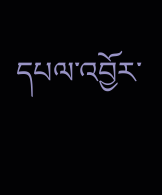དཔལ་འབྱོར་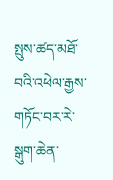སྤུས་ཚད་མཐོ་བའི་འཕེལ་རྒྱས་གཏོང་བར་རེ་སྒུག་ཆེན་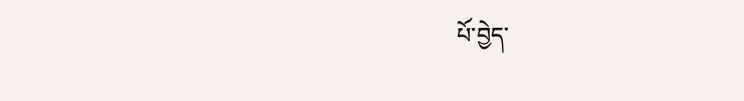པོ་བྱེད་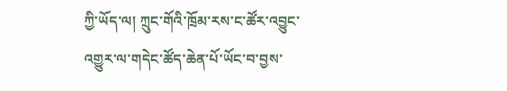ཀྱི་ཡོད་ལ། ཀྲུང་གོའི་ཁྲོམ་རས་ང་ཚོར་འབྱུང་འགྱུར་ལ་གདེང་ཚོད་ཆེན་པོ་ཡོང་བ་བྱས་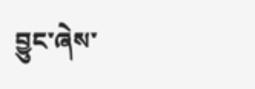བྱུང་ཞེས་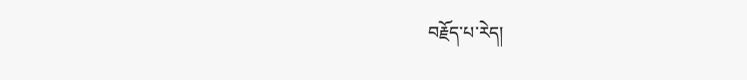བརྗོད་པ་རེད།